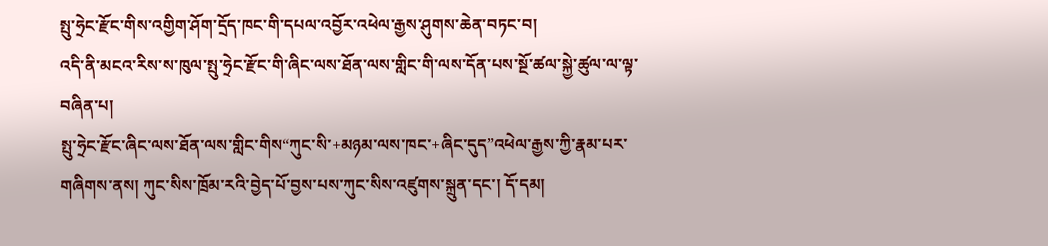སྤུ་ཧྲེང་རྫོང་གིས་འགྱིག་ཤོག་དྲོད་ཁང་གི་དཔལ་འབྱོར་འཕེལ་རྒྱས་ཤུགས་ཆེན་བཏང་བ།
འདི་ནི་མངའ་རིས་ས་ཁུལ་སྤུ་ཧྲེང་རྫོང་གི་ཞིང་ལས་ཐོན་ལས་གླིང་གི་ལས་དོན་པས་སྔོ་ཚལ་སྐྱེ་ཚུལ་ལ་ལྟ་བཞིན་པ།
སྤུ་ཧྲེང་རྫོང་ཞིང་ལས་ཐོན་ལས་གླིང་གིས“ཀུང་སི་+མཉམ་ལས་ཁང་+ཞིང་དུད”འཕེལ་རྒྱས་ཀྱི་རྣམ་པར་གཞིགས་ནས། ཀུང་སིས་ཁྲོམ་རའི་བྱེད་པོ་བྱས་པས་ཀུང་སིས་འཛུགས་སྐྲུན་དང་། དོ་དམ།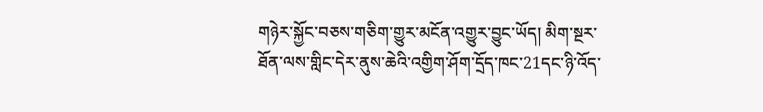གཉེར་སྐྱོང་བཅས་གཅིག་གྱུར་མངོན་འགྱུར་བྱུང་ཡོད། མིག་སྔར་ཐོན་ལས་གླིང་དེར་ནུས་ཆེའི་འགྱིག་ཤོག་དྲོད་ཁང་21དང་ཉི་འོད་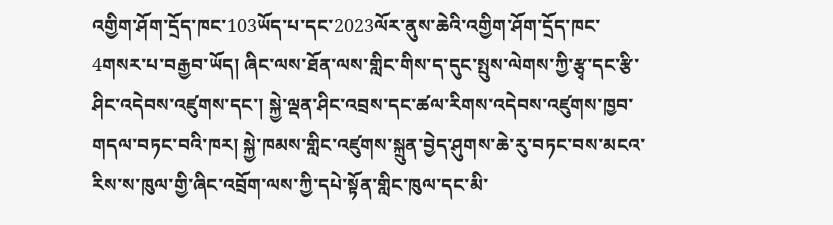འགྱིག་ཤོག་དྲོད་ཁང་103ཡོད་པ་དང་2023ལོར་ནུས་ཆེའི་འགྱིག་ཤོག་དྲོད་ཁང་4གསར་པ་བརྒྱབ་ཡོད། ཞིང་ལས་ཐོན་ལས་གླིང་གིས་ད་དུང་སྤུས་ལེགས་ཀྱི་རྩྭ་དང་རྩི་ཤིང་འདེབས་འཛུགས་དང་། སྐྱེ་ལྡན་ཤིང་འབྲས་དང་ཚལ་རིགས་འདེབས་འཛུགས་ཁྱབ་གདལ་བཏང་བའི་ཁར། སྐྱེ་ཁམས་གླིང་འཛུགས་སྐྲུན་བྱེད་ཤུགས་ཆེ་རུ་བཏང་བས་མངའ་རིས་ས་ཁུལ་གྱི་ཞིང་འབྲོག་ལས་ཀྱི་དཔེ་སྟོན་གླིང་ཁུལ་དང་མི་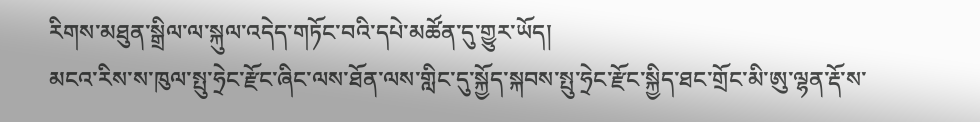རིགས་མཐུན་སྒྲིལ་ལ་སྐུལ་འདེད་གཏོང་བའི་དཔེ་མཚོན་དུ་གྱུར་ཡོད།
མངའ་རིས་ས་ཁུལ་སྤུ་ཧྲེང་རྫོང་ཞིང་ལས་ཐོན་ལས་གླིང་དུ་སྐྱོད་སྐབས་སྤུ་ཧྲེང་རྫོང་སྐྱིད་ཐང་གྲོང་མི་ཨུ་ལྷན་རྡོ་ས་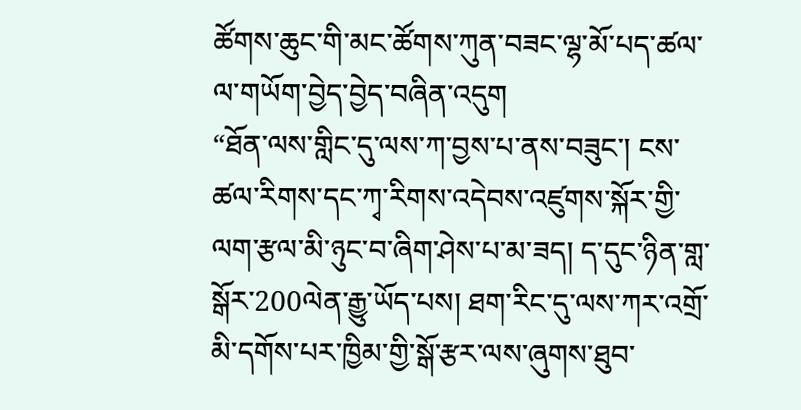ཚོགས་ཆུང་གི་མང་ཚོགས་ཀུན་བཟང་ལྷ་མོ་པད་ཚལ་ལ་གཡོག་བྱེད་བྱེད་བཞིན་འདུག
“ཐོན་ལས་གླིང་དུ་ལས་ཀ་བྱས་པ་ནས་བཟུང་། ངས་ཚལ་རིགས་དང་ཀྭ་རིགས་འདེབས་འཛུགས་སྐོར་གྱི་ལག་རྩལ་མི་ཉུང་བ་ཞིག་ཤེས་པ་མ་ཟད། ད་དུང་ཉིན་གླ་སྒོར་200ལེན་རྒྱུ་ཡོད་པས། ཐག་རིང་དུ་ལས་ཀར་འགྲོ་མི་དགོས་པར་ཁྱིམ་གྱི་སྒོ་རྩར་ལས་ཞུགས་ཐུབ་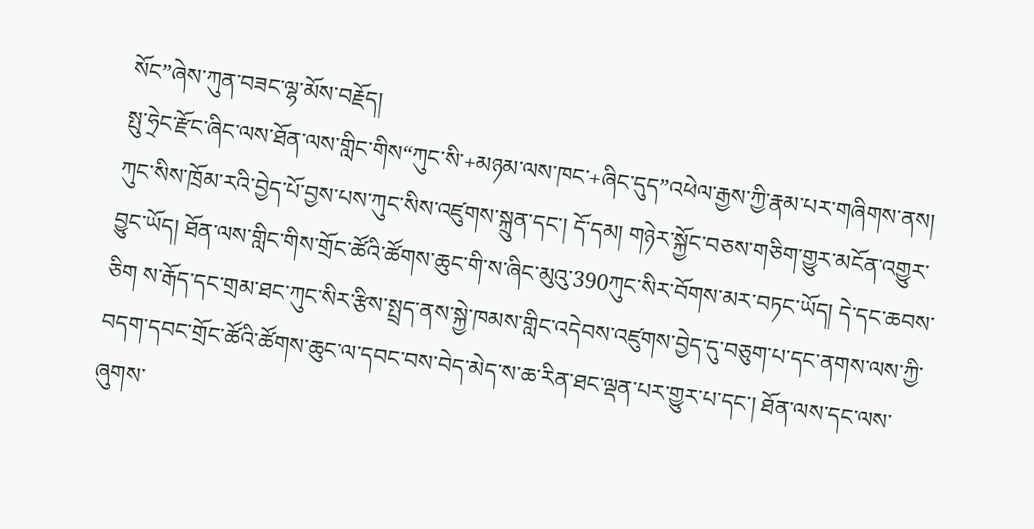སོང”ཞེས་ཀུན་བཟང་ལྷ་མོས་བརྗོད།
སྤུ་ཧྲེང་རྫོང་ཞིང་ལས་ཐོན་ལས་གླིང་གིས“ཀུང་སི་+མཉམ་ལས་ཁང་+ཞིང་དུད”འཕེལ་རྒྱས་ཀྱི་རྣམ་པར་གཞིགས་ནས། ཀུང་སིས་ཁྲོམ་རའི་བྱེད་པོ་བྱས་པས་ཀུང་སིས་འཛུགས་སྐྲུན་དང་། དོ་དམ། གཉེར་སྐྱོང་བཅས་གཅིག་གྱུར་མངོན་འགྱུར་བྱུང་ཡོད། ཐོན་ལས་གླིང་གིས་གྲོང་ཚོའི་ཚོགས་ཆུང་གི་ས་ཞིང་མུའུ་390ཀུང་སིར་བོགས་མར་བཏང་ཡོད། དེ་དང་ཆབས་ཅིག ས་རྒོད་དང་གྲམ་ཐང་ཀུང་སིར་རྩིས་སྤྲད་ནས་སྐྱེ་ཁམས་གླིང་འདེབས་འཛུགས་བྱེད་དུ་བཅུག་པ་དང་ནགས་ལས་ཀྱི་བདག་དབང་གྲོང་ཚོའི་ཚོགས་ཆུང་ལ་དབང་བས་བེད་མེད་ས་ཆ་རིན་ཐང་ལྡན་པར་གྱུར་པ་དང་། ཐོན་ལས་དང་ལས་ཞུགས་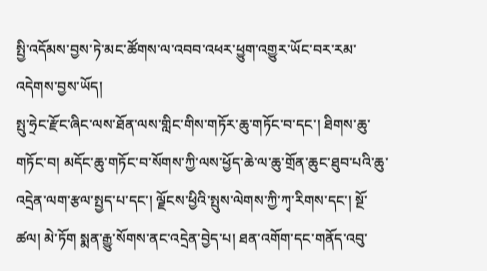སྤྱི་འདོམས་བྱས་ཏེ་མང་ཚོགས་ལ་འབབ་འཕར་ཕྱུག་འགྱུར་ཡོང་བར་རམ་འདེགས་བྱས་ཡོད།
སྤུ་ཧྲེང་རྫོང་ཞིང་ལས་ཐོན་ལས་གླིང་གིས་གཏོར་ཆུ་གཏོང་བ་དང་། ཐིགས་ཆུ་གཏོང་བ། མདོང་ཆུ་གཏོང་བ་སོགས་ཀྱི་ལས་ཕྱོད་ཆེ་ལ་ཆུ་གྲོན་ཆུང་ཐུབ་པའི་ཆུ་འདྲེན་ལག་རྩལ་སྤྱད་པ་དང་། ལྗོངས་ཕྱིའི་སྤུས་ལེགས་ཀྱི་ཀྭ་རིགས་དང་། སྔོ་ཚལ། མེ་ཏོག སྨན་རྒྱུ་སོགས་ནང་འདྲེན་བྱེད་པ། ཐན་འགོག་དང་གནོད་འབུ་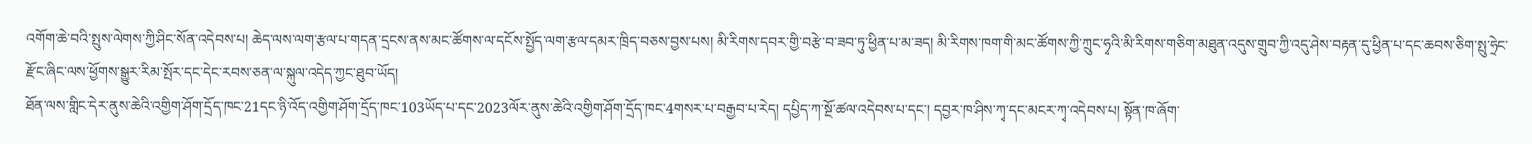འགོག་ཆེ་བའི་སྤུས་ལེགས་ཀྱི་ཤིང་སོན་འདེབས་པ། ཆེད་ལས་ལག་རྩལ་པ་གདན་དྲངས་ནས་མང་ཚོགས་ལ་དངོས་སྤྱོད་ལག་རྩལ་དམར་ཁྲིད་བཅས་བྱས་པས། མི་རིགས་དབར་གྱི་བརྩེ་བ་ཟབ་ཏུ་ཕྱིན་པ་མ་ཟད། མི་རིགས་ཁག་གི་མང་ཚོགས་ཀྱི་ཀྲུང་ཧྭའི་མི་རིགས་གཅིག་མཐུན་འདུས་གྲུབ་ཀྱི་འདུ་ཤེས་བརྟན་དུ་ཕྱིན་པ་དང་ཆབས་ཅིག་སྤུ་ཧྲེང་རྫོང་ཞིང་ལས་ཕྱོགས་སྒྱུར་རིམ་སྤོར་དང་དེང་རབས་ཅན་ལ་སྐུལ་འདེད་ཀྱང་ཐུབ་ཡོད།
ཐོན་ལས་གླིང་དེར་ནུས་ཆེའི་འགྱིག་ཤོག་དྲོད་ཁང་21དང་ཉི་འོད་འགྱིག་ཤོག་དྲོད་ཁང་103ཡོད་པ་དང་2023ལོར་ནུས་ཆེའི་འགྱིག་ཤོག་དྲོད་ཁང་4གསར་པ་བརྒྱབ་པ་རེད། དཔྱིད་ཀ་སྔོ་ཚལ་འདེབས་པ་དང་། དབྱར་ཁ་ཤིས་ཀྭ་དང་མངར་ཀྭ་འདེབས་པ། སྟོན་ཁ་ཞོག་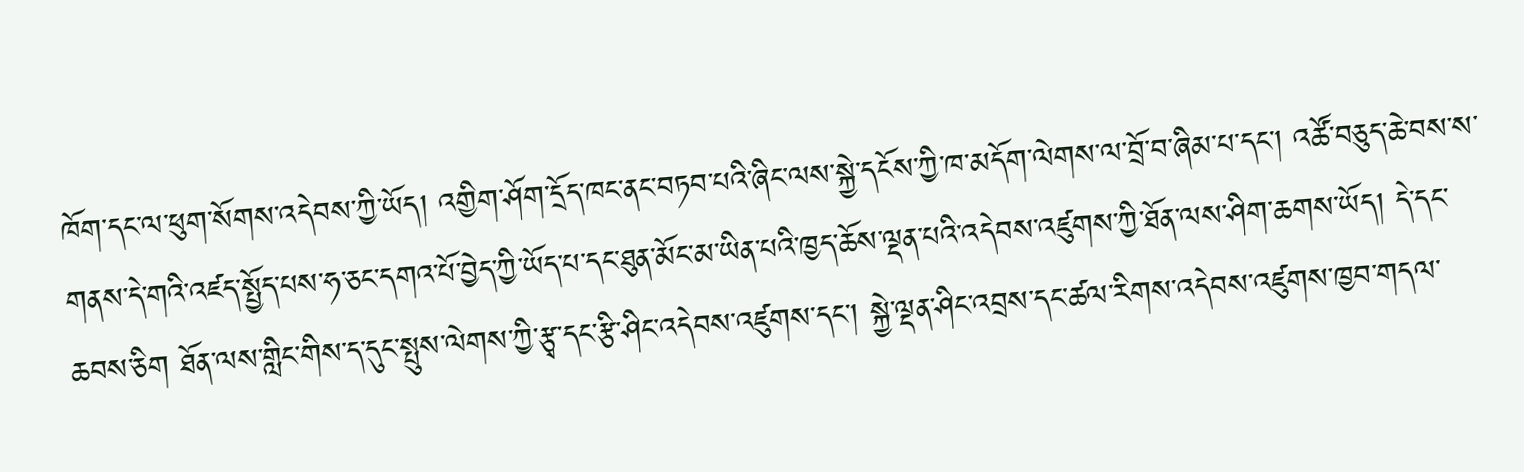ཁོག་དང་ལ་ཕུག་སོགས་འདེབས་ཀྱི་ཡོད། འགྱིག་ཤོག་དྲོད་ཁང་ནང་བཏབ་པའི་ཞིང་ལས་སྐྱེ་དངོས་ཀྱི་ཁ་མདོག་ལེགས་ལ་བྲོ་བ་ཞིམ་པ་དང་། འཚོ་བཅུད་ཆེ་བས་ས་གནས་དེ་གའི་འཛད་སྤྱོད་པས་ཧ་ཅང་དགའ་པོ་བྱེད་ཀྱི་ཡོད་པ་དང་ཐུན་མོང་མ་ཡིན་པའི་ཁྱད་ཆོས་ལྡན་པའི་འདེབས་འཛུགས་ཀྱི་ཐོན་ལས་ཤིག་ཆགས་ཡོད། དེ་དང་ཆབས་ཅིག ཐོན་ལས་གླིང་གིས་ད་དུང་སྤུས་ལེགས་ཀྱི་རྩྭ་དང་རྩི་ཤིང་འདེབས་འཛུགས་དང་། སྐྱེ་ལྡན་ཤིང་འབྲས་དང་ཚལ་རིགས་འདེབས་འཛུགས་ཁྱབ་གདལ་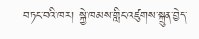བཏང་བའི་ཁར། སྐྱེ་ཁམས་གླིང་འཛུགས་སྐྲུན་བྱེད་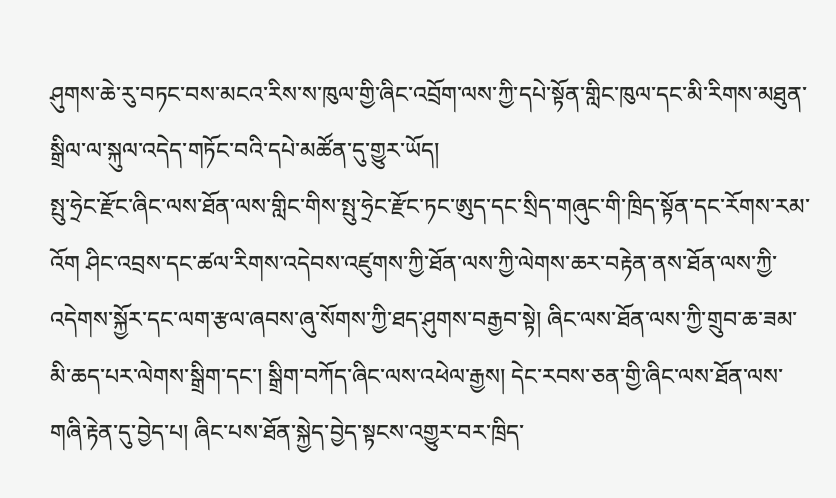ཤུགས་ཆེ་རུ་བཏང་བས་མངའ་རིས་ས་ཁུལ་གྱི་ཞིང་འབྲོག་ལས་ཀྱི་དཔེ་སྟོན་གླིང་ཁུལ་དང་མི་རིགས་མཐུན་སྒྲིལ་ལ་སྐུལ་འདེད་གཏོང་བའི་དཔེ་མཚོན་དུ་གྱུར་ཡོད།
སྤུ་ཧྲེང་རྫོང་ཞིང་ལས་ཐོན་ལས་གླིང་གིས་སྤུ་ཧྲེང་རྫོང་ཏང་ཨུད་དང་སྲིད་གཞུང་གི་ཁྲིད་སྟོན་དང་རོགས་རམ་འོག ཤིང་འབྲས་དང་ཚལ་རིགས་འདེབས་འཛུགས་ཀྱི་ཐོན་ལས་ཀྱི་ལེགས་ཆར་བརྟེན་ནས་ཐོན་ལས་ཀྱི་འདེགས་སྐྱོར་དང་ལག་རྩལ་ཞབས་ཞུ་སོགས་ཀྱི་ཐད་ཤུགས་བརྒྱབ་སྟེ། ཞིང་ལས་ཐོན་ལས་ཀྱི་གྲུབ་ཆ་ཟམ་མི་ཆད་པར་ལེགས་སྒྲིག་དང་། སྒྲིག་བཀོད་ཞིང་ལས་འཕེལ་རྒྱས། དེང་རབས་ཅན་གྱི་ཞིང་ལས་ཐོན་ལས་གཞི་རྟེན་དུ་བྱེད་པ། ཞིང་པས་ཐོན་སྐྱེད་བྱེད་སྟངས་འགྱུར་བར་ཁྲིད་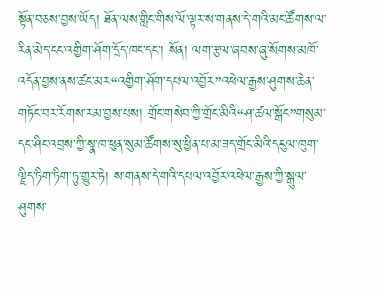སྟོན་བཅས་བྱས་ཡོད། ཐོན་ལས་གླིང་གིས་ལོ་ལྟར་ས་གནས་དེ་གའི་མང་ཚོགས་ལ་རིན་མེད་ངང་འགྱིག་ཤོག་དྲོད་ཁང་དང་། སོན། ལག་རྩལ་ཞབས་ཞུ་སོགས་མཁོ་འདོན་བྱས་ནས་ཚང་མར“འགྱིག་ཤོག་དཔལ་འབྱོར”འཕེལ་རྒྱས་ཤུགས་ཆེན་གཏོང་བར་རོགས་རམ་བྱས་པས། གྲོང་གསེབ་ཀྱི་གྲོང་མིའི“ཤ་ཚལ་སྒོང”གསུམ་དང་ཤིང་འབྲས་ཀྱི་སྣ་ཁ་ཕུན་སུམ་ཚོགས་སུ་ཕྱིན་པ་མ་ཟད་གྲོང་མིའི་དངུལ་ཁུག་ལྗིད་ཏིག་ཏིག་ཏུ་གྱུར་ཏེ། ས་གནས་དེ་གའི་དཔལ་འབྱོར་འཕེལ་རྒྱས་ཀྱི་སྒུལ་ཤུགས་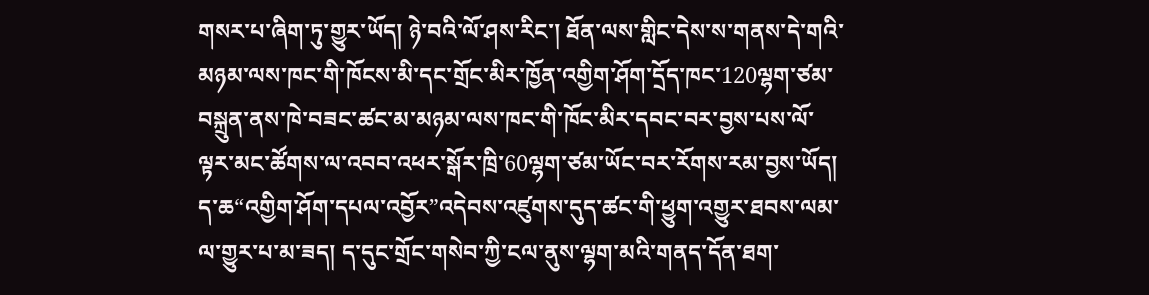གསར་པ་ཞིག་ཏུ་གྱུར་ཡོད། ཉེ་བའི་ལོ་ཤས་རིང་། ཐོན་ལས་གླིང་དེས་ས་གནས་དེ་གའི་མཉམ་ལས་ཁང་གི་ཁོངས་མི་དང་གྲོང་མིར་ཁྱོན་འགྱིག་ཤོག་དྲོད་ཁང་120ལྷག་ཙམ་བསྐྲུན་ནས་ཁེ་བཟང་ཚང་མ་མཉམ་ལས་ཁང་གི་ཁོང་མིར་དབང་བར་བྱས་པས་ལོ་ལྟར་མང་ཚོགས་ལ་འབབ་འཕར་སྒོར་ཁྲི་60ལྷག་ཙམ་ཡོང་བར་རོགས་རམ་བྱས་ཡོད།
ད་ཆ“འགྱིག་ཤོག་དཔལ་འབྱོར”འདེབས་འཛུགས་དུད་ཚང་གི་ཕྱུག་འགྱུར་ཐབས་ལམ་ལ་གྱུར་པ་མ་ཟད། ད་དུང་གྲོང་གསེབ་ཀྱི་ངལ་ནུས་ལྷག་མའི་གནད་དོན་ཐག་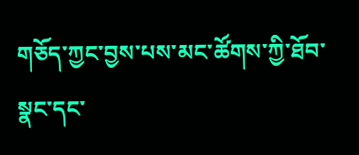གཅོད་ཀྱང་བྱས་པས་མང་ཚོགས་ཀྱི་ཐོབ་སྣང་དང་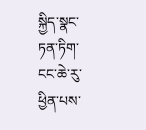སྐྱིད་སྣང་ཏན་ཏིག་ངང་ཆེ་རུ་ཕྱིན་པས་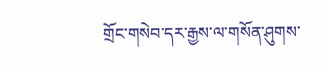གྲོང་གསེབ་དར་རྒྱས་ལ་གསོན་ཤུགས་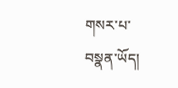གསར་པ་བསྣན་ཡོད།